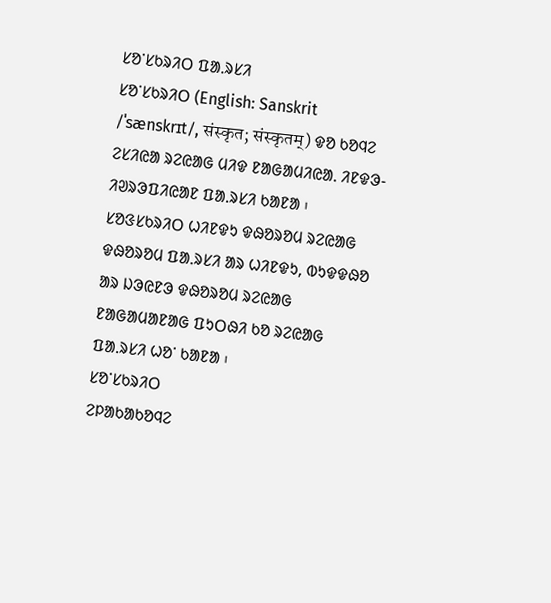ᱥᱚᱸᱥᱠᱨᱤᱛ ᱯᱟᱹᱨᱥᱤ
ᱥᱚᱸᱥᱠᱨᱤᱛ (English: Sanskrit /ˈsænskrɪt/, संस्कृत; संस्कृतम्) ᱫᱚ ᱠᱚᱧᱮ ᱮᱥᱤᱭᱟ ᱨᱮᱭᱟᱜ ᱢᱤᱫ ᱱᱟᱜᱟᱢᱤᱭᱟᱹ ᱤᱱᱫᱳ-ᱤᱣᱨᱳᱯᱤᱭᱟᱱ ᱯᱟᱹᱨᱥᱤ ᱠᱟᱱᱟ ᱾ ᱥᱚᱝᱥᱠᱨᱤᱛ ᱦᱤᱱᱫᱩ ᱫᱷᱚᱨᱚᱢ ᱨᱮᱭᱟᱜ ᱫᱷᱚᱨᱚᱢ ᱯᱟᱹᱨᱥᱤ ᱟᱨ ᱦᱤᱱᱫᱩ, ᱵᱩᱫᱫᱷᱚ ᱟᱨ ᱡᱳᱭᱱᱳ ᱫᱷᱚᱨᱚᱢ ᱨᱮᱭᱟᱜ ᱱᱟᱜᱟᱢᱟᱱᱟᱜ ᱯᱩᱛᱷᱤ ᱠᱚ ᱨᱮᱭᱟᱜ ᱯᱟᱹᱨᱥᱤ ᱦᱚᱸ ᱠᱟᱱᱟ ᱾
ᱥᱚᱸᱥᱠᱨᱤᱛ
ᱮᱞᱟᱠᱟᱠᱚᱧᱮ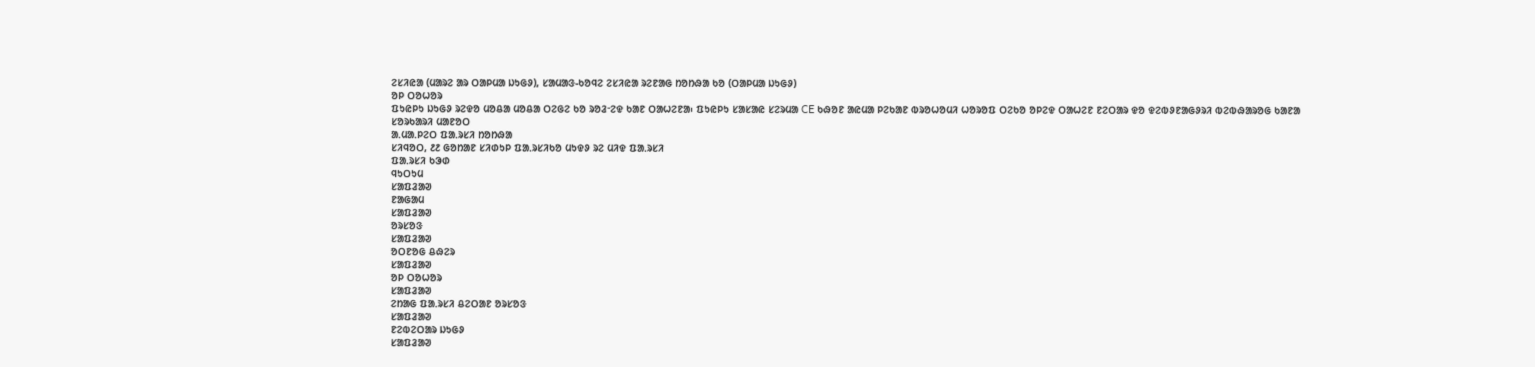ᱮᱥᱤᱭᱟ (ᱢᱟᱨᱮ ᱟᱨ ᱛᱟᱞᱢᱟ ᱡᱩᱜᱽ), ᱥᱟᱢᱟᱝ-ᱠᱚᱧᱮ ᱮᱥᱤᱭᱟ ᱨᱮᱱᱟᱜ ᱴᱚᱴᱷᱟ ᱠᱚ (ᱛᱟᱞᱢᱟ ᱡᱩᱜᱽ)
ᱚᱞ ᱛᱚᱦᱚᱨ
ᱯᱩᱭᱞᱩ ᱡᱩᱜᱽ ᱨᱮᱫᱚ ᱢᱚᱪᱟ ᱢᱚᱪᱟ ᱛᱮᱜᱮ ᱠᱚ ᱨᱚᱲᱼᱮᱫ ᱠᱟᱱ ᱛᱟᱦᱮᱱᱟ᱾ ᱯᱩᱭᱞᱩ ᱥᱟᱥᱟᱭ ᱥᱮᱨᱢᱟ CE ᱠᱷᱚᱱ ᱟᱭᱢᱟ ᱞᱮᱠᱟᱱ ᱵᱨᱚᱦᱚᱢᱤ ᱦᱚᱨᱚᱯ ᱛᱮᱠᱚ ᱚᱞᱮᱫ ᱛᱟᱦᱮᱱ ᱱᱮᱛᱟᱨ ᱫᱚ ᱫᱮᱵᱽᱱᱟᱜᱽᱨᱤ ᱵᱮᱵᱷᱟᱨᱚᱜ ᱠᱟᱱᱟ
ᱥᱚᱨᱠᱟᱨᱤ ᱢᱟᱱᱚᱛ
ᱟᱹᱢᱟᱹᱞᱮᱛ ᱯᱟᱹᱨᱥᱤ ᱴᱚᱴᱷᱟ
ᱥᱤᱧᱚᱛ, ᱒᱒ ᱜᱚᱴᱟᱱ ᱥᱤᱰᱩᱞ ᱯᱟᱹᱨᱥᱤᱠᱚ ᱢᱩᱫᱽ ᱨᱮ ᱢᱤᱫ ᱯᱟᱹᱨᱥᱤ
ᱯᱟᱹᱨᱥᱤ ᱠᱳᱰ
ᱧᱩᱛᱩᱢ
ᱥᱟᱯᱲᱟᱣ
ᱱᱟᱜᱟᱢ
ᱥᱟᱯᱲᱟᱣ
ᱚᱨᱥᱚᱝ
ᱥᱟᱯᱲᱟᱣ
ᱚᱛᱱᱚᱜ ᱪᱷᱮᱨ
ᱥᱟᱯᱲᱟᱣ
ᱚᱞ ᱛᱚᱦᱚᱨ
ᱥᱟᱯᱲᱟᱣ
ᱮᱴᱟᱜ ᱯᱟᱹᱨᱥᱤ ᱪᱮᱛᱟᱱ ᱚᱨᱥᱚᱝ
ᱥᱟᱯᱲᱟᱣ
ᱱᱮᱵᱮᱛᱟᱨ ᱡᱩᱜᱽ
ᱥᱟᱯᱲᱟᱣ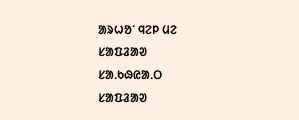ᱟᱨᱦᱚᱸ ᱧᱮᱞ ᱢᱮ
ᱥᱟᱯᱲᱟᱣ
ᱥᱟᱹᱠᱷᱭᱟᱹᱛ
ᱥᱟᱯᱲᱟᱣ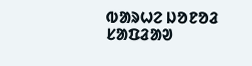ᱵᱟᱨᱦᱮ ᱡᱚᱱᱚᱲ
ᱥᱟᱯᱲᱟᱣ